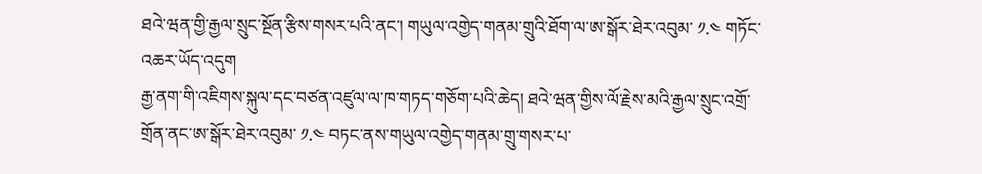ཐའེ་ཝན་གྱི་རྒྱལ་སྲུང་སྔོན་རྩིས་གསར་པའི་ནང་། གཡུལ་འགྱེད་གནམ་གྲུའི་ཐོག་ལ་ཨ་སྒོར་ཐེར་འབུམ་ ༡.༤ གཏོང་འཆར་ཡོད་འདུག
རྒྱ་ནག་གི་འཇིགས་སྐུལ་དང་བཙན་འཛུལ་ལ་ཁ་གཏད་གཅོག་པའི་ཆེད། ཐའེ་ཝན་གྱིས་ལོ་རྗེས་མའི་རྒྱལ་སྲུང་འགྲོ་གྲོན་ནང་ཨ་སྒོར་ཐེར་འབུམ་ ༡.༤ བཏང་ནས་གཡུལ་འགྱེད་གནམ་གྲུ་གསར་པ་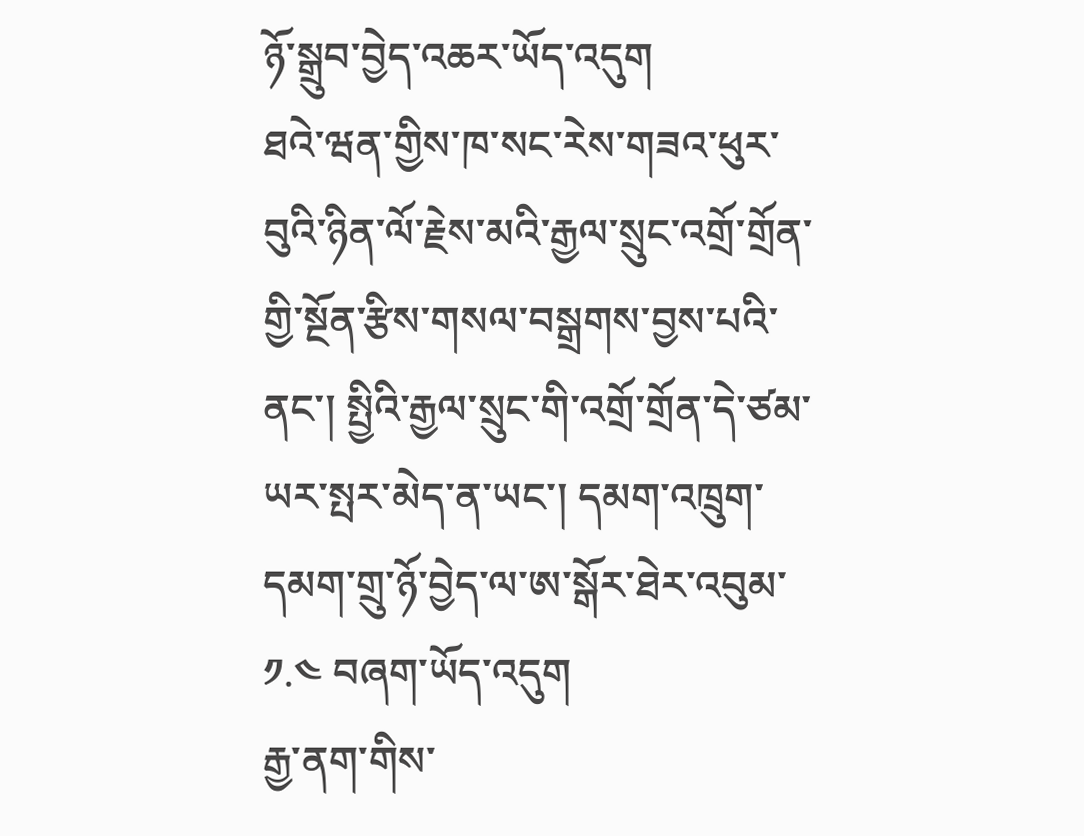ཉོ་སྒྲུབ་བྱེད་འཆར་ཡོད་འདུག
ཐའེ་ཝན་གྱིས་ཁ་སང་རེས་གཟའ་ཕུར་བུའི་ཉིན་ལོ་རྗེས་མའི་རྒྱལ་སྲུང་འགྲོ་གྲོན་གྱི་སྔོན་རྩིས་གསལ་བསྒྲགས་བྱས་པའི་ནང་། སྤྱིའི་རྒྱལ་སྲུང་གི་འགྲོ་གྲོན་དེ་ཙམ་ཡར་སྤར་མེད་ན་ཡང་། དམག་འཁྲུག་དམག་གྲུ་ཉོ་བྱེད་ལ་ཨ་སྒོར་ཐེར་འབུམ་ ༡.༤ བཞག་ཡོད་འདུག
རྒྱ་ནག་གིས་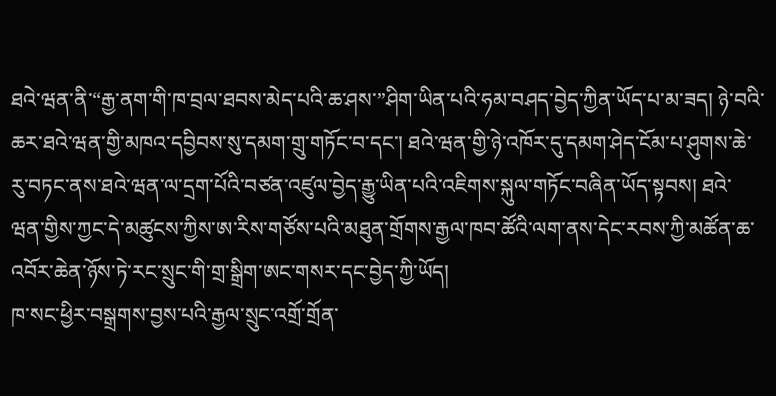ཐའེ་ཝན་ནི་“རྒྱ་ནག་གི་ཁ་བྲལ་ཐབས་མེད་པའི་ཆ་ཤས་”ཤིག་ཡིན་པའི་ཧམ་བཤད་བྱེད་ཀྱིན་ཡོད་པ་མ་ཟད། ཉེ་བའི་ཆར་ཐའེ་ཝན་གྱི་མཁའ་དབྱིབས་སུ་དམག་གྲུ་གཏོང་བ་དང་། ཐའེ་ཝན་གྱི་ཉེ་འཁོར་དུ་དམག་ཤེད་ངོམ་པ་ཤུགས་ཆེ་རུ་བཏང་ནས་ཐའེ་ཝན་ལ་དྲག་པོའི་བཙན་འཛུལ་བྱེད་རྒྱུ་ཡིན་པའི་འཇིགས་སྐུལ་གཏོང་བཞིན་ཡོད་སྟབས། ཐའེ་ཝན་གྱིས་ཀྱང་དེ་མཚུངས་ཀྱིས་ཨ་རིས་གཙོས་པའི་མཐུན་གྲོགས་རྒྱལ་ཁབ་ཚོའི་ལག་ནས་དེང་རབས་ཀྱི་མཚོན་ཆ་འབོར་ཆེན་ཉོས་ཏེ་རང་སྲུང་གི་གྲ་སྒྲིག་ཨང་གསར་དང་བྱེད་ཀྱི་ཡོད།
ཁ་སང་ཕྱིར་བསྒྲགས་བྱས་པའི་རྒྱལ་སྲུང་འགྲོ་གྲོན་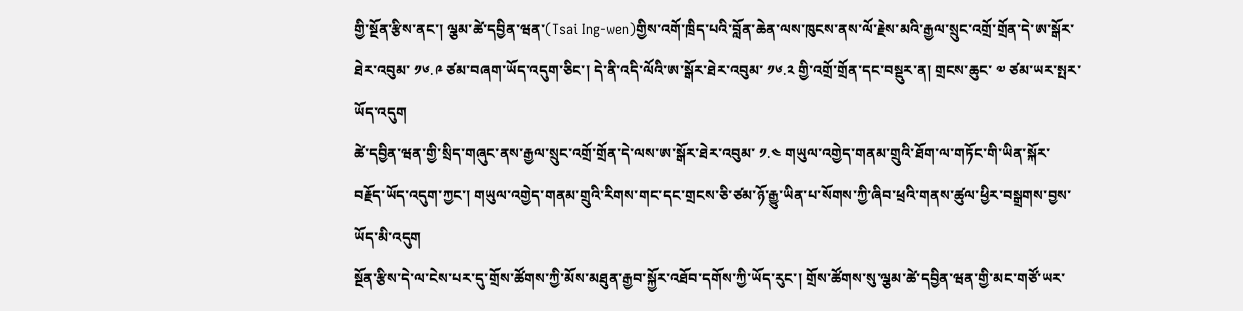གྱི་སྔོན་རྩིས་ནང་། ལྕམ་ཚེ་དབྱིན་ཝན་(Tsai Ing-wen)གྱིས་འགོ་ཁྲིད་པའི་བློན་ཆེན་ལས་ཁུངས་ནས་ལོ་རྗེས་མའི་རྒྱལ་སྲུང་འགྲོ་གྲོན་དེ་ཨ་སྒོར་ཐེར་འབུམ་ ༡༦.༩ ཙམ་བཞག་ཡོད་འདུག་ཅིང་། དེ་ནི་འདི་ལོའི་ཨ་སྒོར་ཐེར་འབུམ་ ༡༦.༢ གྱི་འགྲོ་གྲོན་དང་བསྡུར་ན། གྲངས་ཆུང་ ༧ ཙམ་ཡར་སྤར་ཡོད་འདུག
ཚེ་དབྱིན་ཝན་གྱི་སྲིད་གཞུང་ནས་རྒྱལ་སྲུང་འགྲོ་གྲོན་དེ་ལས་ཨ་སྒོར་ཐེར་འབུམ་ ༡.༤ གཡུལ་འགྱེད་གནམ་གྲུའི་ཐོག་ལ་གཏོང་གི་ཡིན་སྐོར་བརྗོད་ཡོད་འདུག་ཀྱང་། གཡུལ་འགྱེད་གནམ་གྲུའི་རིགས་གང་དང་གྲངས་ཅི་ཙམ་ཉོ་རྒྱུ་ཡིན་པ་སོགས་ཀྱི་ཞིབ་ཕྲའི་གནས་ཚུལ་ཕྱིར་བསྒྲགས་བྱས་ཡོད་མི་འདུག
སྔོན་རྩིས་དེ་ལ་ངེས་པར་དུ་གྲོས་ཚོགས་ཀྱི་མོས་མཐུན་རྒྱབ་སྐྱོར་འཐོབ་དགོས་ཀྱི་ཡོད་རུང་། གྲོས་ཚོགས་སུ་ལྕམ་ཚེ་དབྱིན་ཝན་གྱི་མང་གཙོ་ཡར་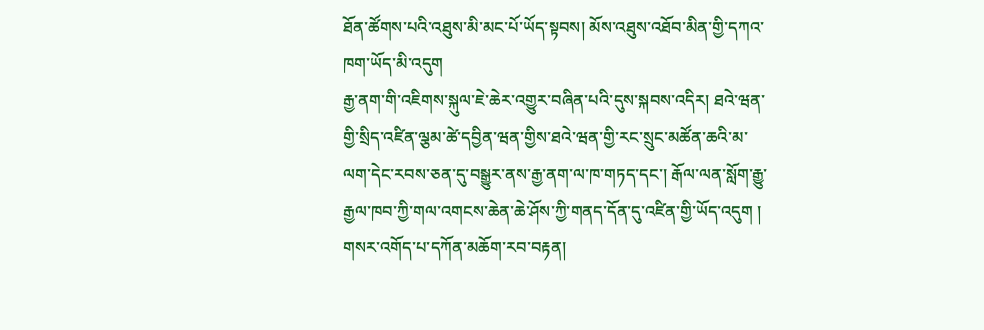ཐོན་ཚོགས་པའི་འཐུས་མི་མང་པོ་ཡོད་སྟབས། མོས་འཐུས་འཐོབ་མིན་གྱི་དཀའ་ཁག་ཡོད་མི་འདུག
རྒྱ་ནག་གི་འཇིགས་སྐུལ་ཇེ་ཆེར་འགྱུར་བཞིན་པའི་དུས་སྐབས་འདིར། ཐའེ་ཝན་གྱི་སྲིད་འཛིན་ལྕམ་ཚེ་དབྱིན་ཝན་གྱིས་ཐའེ་ཝན་གྱི་རང་སྲུང་མཚོན་ཆའི་མ་ལག་དེང་རབས་ཅན་དུ་བསྒྱུར་ནས་རྒྱ་ནག་ལ་ཁ་གཏད་དང་། རྒོལ་ལན་སློག་རྒྱུ་རྒྱལ་ཁབ་ཀྱི་གལ་འགངས་ཆེན་ཆེ་ཤོས་ཀྱི་གནད་དོན་དུ་འཛིན་གྱི་ཡོད་འདུག །
གསར་འགོད་པ་དཀོན་མཆོག་རབ་བརྟན།